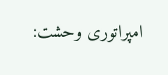امپراتوری وحشت: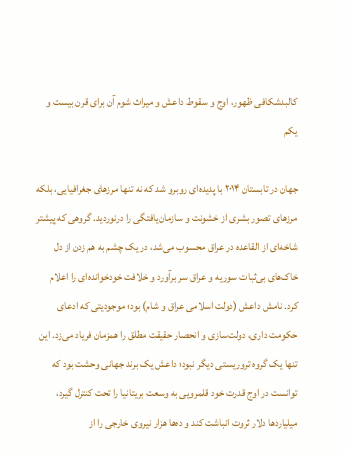کالبدشکافی ظهور، اوج و سقوط داعش و میراث شوم آن برای قرن بیست و یکم

جهان در تابستان ۲۰۱۴ با پدیده‌ای روبرو شد که نه تنها مرزهای جغرافیایی، بلکه مرزهای تصور بشری از خشونت و سازمان‌یافتگی را درنوردید. گروهی که پیشتر شاخه‌ای از القاعده در عراق محسوب می‌شد، در یک چشم به هم زدن از دل خاک‌های بی‌ثبات سوریه و عراق سر برآورد و خلافت خودخوانده‌ای را اعلام کرد. نامش داعش (دولت اسلامی عراق و شام) بود؛ موجودیتی که ادعای حکومت داری، دولت‌سازی و انحصار حقیقت مطلق را همزمان فریاد می‌زد. این تنها یک گروه تروریستی دیگر نبود؛ داعش یک برند جهانی وحشت بود که توانست در اوج قدرت خود قلمرویی به وسعت بریتانیا را تحت کنترل گیرد، میلیاردها دلار ثروت انباشت کند و ده‌ها هزار نیروی خارجی را از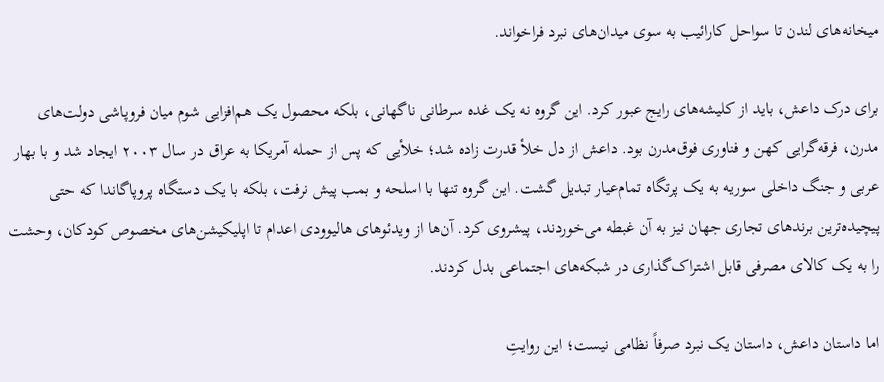میخانه‌های لندن تا سواحل کارائیب به سوی میدان‌های نبرد فراخواند.

برای درک داعش، باید از کلیشه‌های رایج عبور کرد. این گروه نه یک غده سرطانی ناگهانی، بلکه محصول یک هم‌افزایی شوم میان فروپاشی دولت‌های مدرن، فرقه‌گرایی کهن و فناوری فوق‌مدرن بود. داعش از دل خلأ قدرت زاده شد؛ خلأیی که پس از حمله آمریکا به عراق در سال ۲۰۰۳ ایجاد شد و با بهار عربی و جنگ داخلی سوریه به یک پرتگاه تمام‌عیار تبدیل گشت. این گروه تنها با اسلحه و بمب پیش نرفت، بلکه با یک دستگاه پروپاگاندا که حتی پیچیده‌ترین برندهای تجاری جهان نیز به آن غبطه می‌خوردند، پیشروی کرد. آن‌ها از ویدئوهای هالیوودی اعدام تا اپلیکیشن‌های مخصوص کودکان، وحشت را به یک کالای مصرفی قابل اشتراک‌گذاری در شبکه‌های اجتماعی بدل کردند.

اما داستان داعش، داستان یک نبرد صرفاً نظامی نیست؛ این روایتِ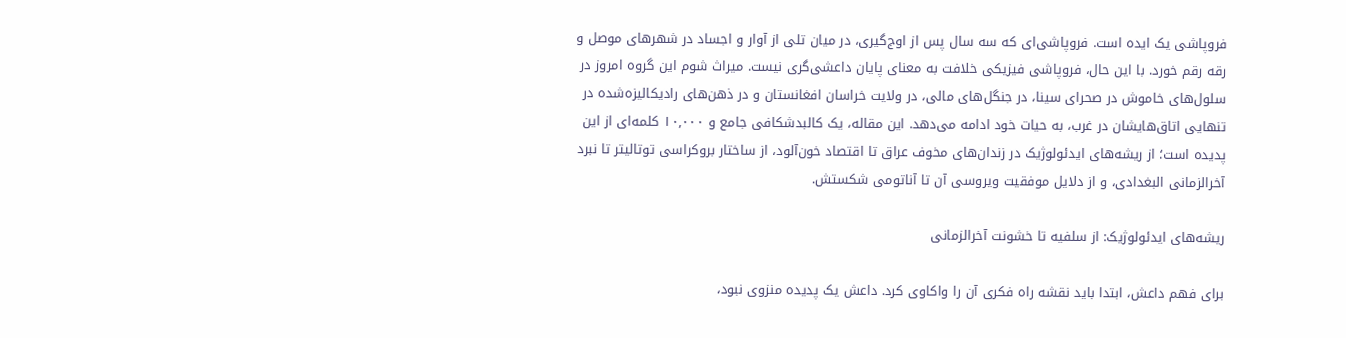فروپاشی یک ایده است. فروپاشی‌ای که سه سال پس از اوج‌گیری، در میان تلی از آوار و اجساد در شهرهای موصل و رقه رقم خورد. با این حال، فروپاشی فیزیکی خلافت به معنای پایان داعشی‌گری نیست. میراث شوم این گروه امروز در سلول‌های خاموش در صحرای سینا، در جنگل‌های مالی، در ولایت خراسان افغانستان و در ذهن‌های رادیکالیزه‌شده در تنهایی اتاق‌هایشان در غرب، به حیات خود ادامه می‌دهد. این مقاله، یک کالبدشکافی جامع و ۱۰,۰۰۰ کلمه‌ای از این پدیده است؛ از ریشه‌های ایدئولوژیک در زندان‌های مخوف عراق تا اقتصاد خون‌آلود، از ساختار بروکراسی توتالیتر تا نبرد آخرالزمانی البغدادی، و از دلایل موفقیت ویروسی آن تا آناتومی شکستش.

ریشه‌های ایدئولوژیک: از سلفیه تا خشونت آخرالزمانی

برای فهم داعش، ابتدا باید نقشه راه فکری آن را واکاوی کرد. داعش یک پدیده منزوی نبود،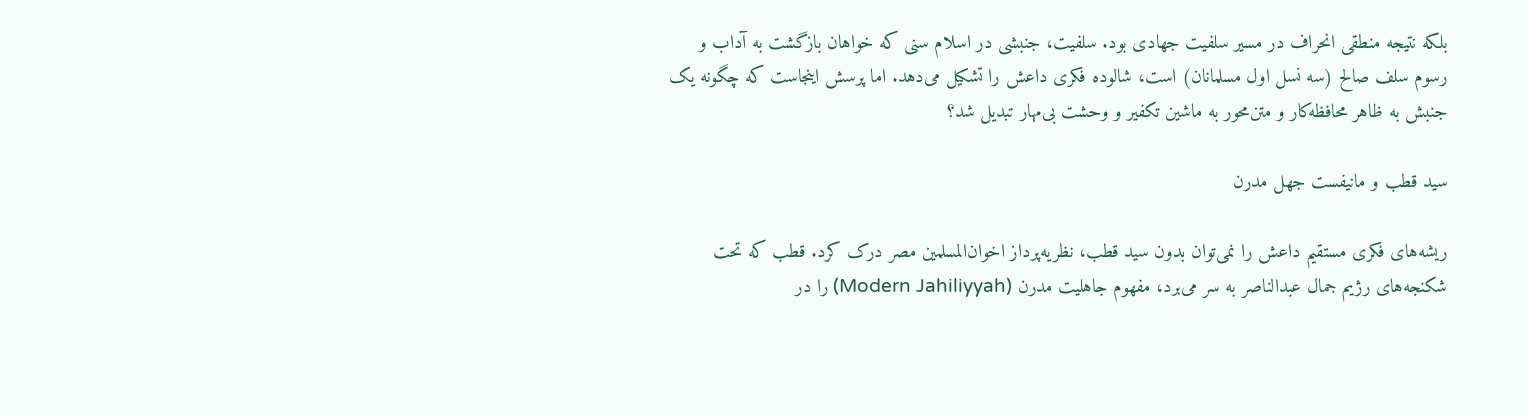بلکه نتیجه منطقی انحراف در مسیر سلفیت جهادی بود. سلفیت، جنبشی در اسلام سنی که خواهان بازگشت به آداب و رسوم سلف صالح (سه نسل اول مسلمانان) است، شالوده فکری داعش را تشکیل می‌دهد. اما پرسش اینجاست که چگونه یک جنبش به ظاهر محافظه‌کار و متن‌محور به ماشین تکفیر و وحشت بی‌مهار تبدیل شد؟

سید قطب و مانیفست جهل مدرن

ریشه‌های فکری مستقیم داعش را نمی‌توان بدون سید قطب، نظریه‌پرداز اخوان‌المسلمین مصر درک کرد. قطب که تحت شکنجه‌های رژیم جمال عبدالناصر به سر می‌برد، مفهوم جاهلیت مدرن (Modern Jahiliyyah) را در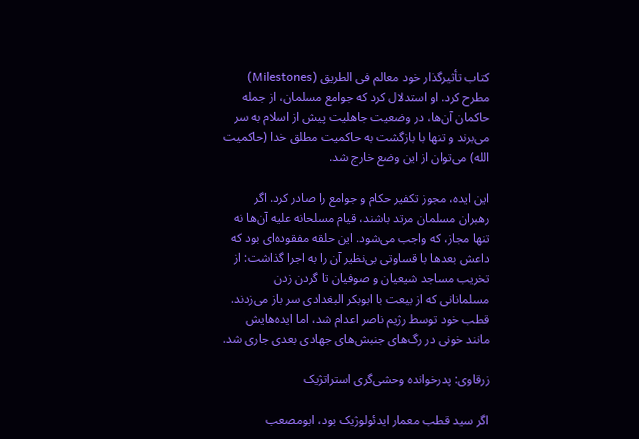کتاب تأثیرگذار خود معالم فی الطریق (Milestones) مطرح کرد. او استدلال کرد که جوامع مسلمان، از جمله حاکمان آن‌ها، در وضعیت جاهلیت پیش از اسلام به سر می‌برند و تنها با بازگشت به حاکمیت مطلق خدا (حاکمیت الله) می‌توان از این وضع خارج شد.

این ایده، مجوز تکفیر حکام و جوامع را صادر کرد. اگر رهبران مسلمان مرتد باشند، قیام مسلحانه علیه آن‌ها نه تنها مجاز، که واجب می‌شود. این حلقه مفقوده‌ای بود که داعش بعدها با قساوتی بی‌نظیر آن را به اجرا گذاشت: از تخریب مساجد شیعیان و صوفیان تا گردن زدن مسلمانانی که از بیعت با ابوبکر البغدادی سر باز می‌زدند. قطب خود توسط رژیم ناصر اعدام شد، اما ایده‌هایش مانند خونی در رگ‌های جنبش‌های جهادی بعدی جاری شد.

زرقاوی: پدرخوانده وحشی‌گری استراتژیک

اگر سید قطب معمار ایدئولوژیک بود، ابومصعب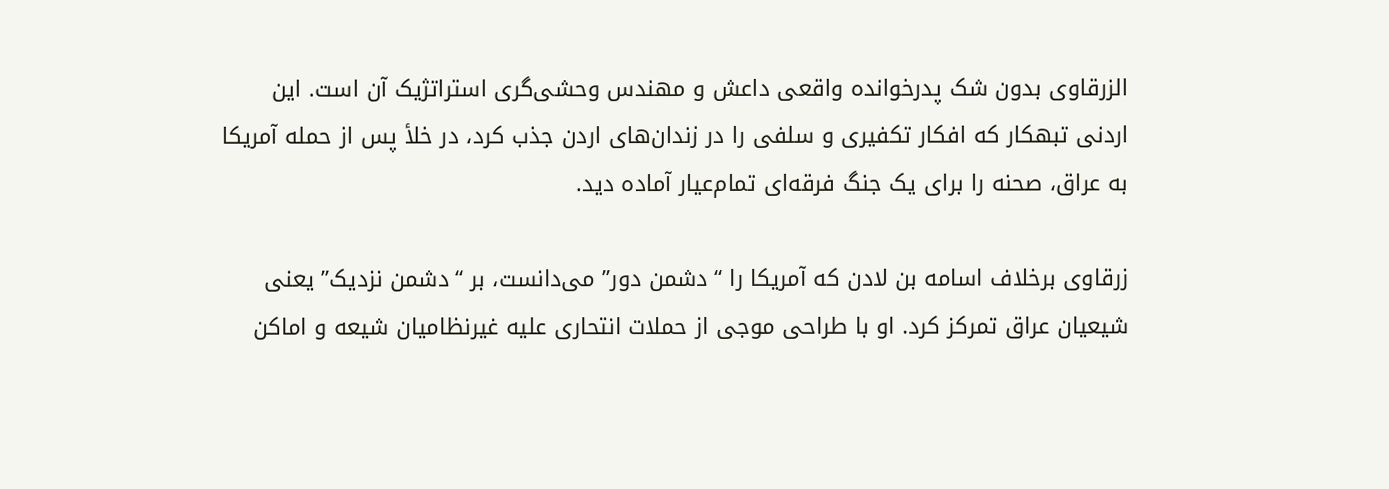الزرقاوی بدون شک پدرخوانده واقعی داعش و مهندس وحشی‌گری استراتژیک آن است. این اردنی تبهکار که افکار تکفیری و سلفی را در زندان‌های اردن جذب کرد، در خلأ پس از حمله آمریکا به عراق، صحنه را برای یک جنگ فرقه‌ای تمام‌عیار آماده دید.

زرقاوی برخلاف اسامه بن لادن که آمریکا را “دشمن دور” می‌دانست، بر “دشمن نزدیک” یعنی شیعیان عراق تمرکز کرد. او با طراحی موجی از حملات انتحاری علیه غیرنظامیان شیعه و اماکن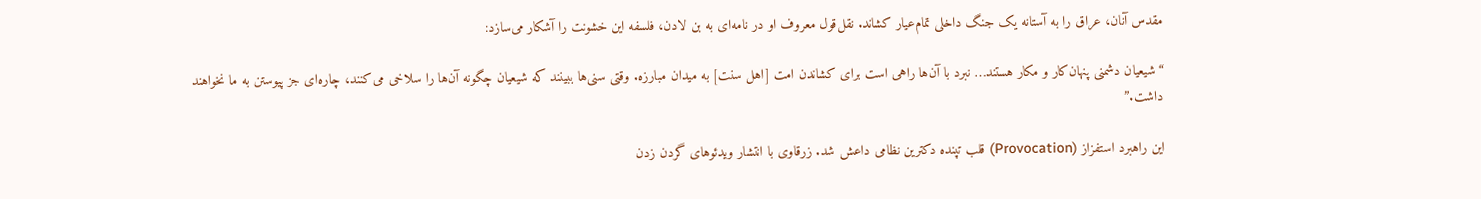مقدس آنان، عراق را به آستانه یک جنگ داخلی تمام‌عیار کشاند. نقل‌قول معروف او در نامه‌ای به بن لادن، فلسفه این خشونت را آشکار می‌سازد:

“شیعیان دشمنی پنهان‌کار و مکار هستند… نبرد با آن‌ها راهی است برای کشاندن امت [اهل سنت] به میدان مبارزه. وقتی سنی‌ها ببینند که شیعیان چگونه آن‌ها را سلاخی می‌کنند، چاره‌ای جز پیوستن به ما نخواهند داشت.”

این راهبرد استفزاز (Provocation) قلب تپنده دکترین نظامی داعش شد. زرقاوی با انتشار ویدئوهای گردن زدن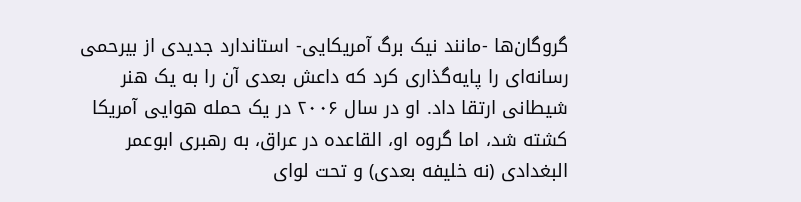گروگان‌ها -مانند نیک برگ آمریکایی- استاندارد جدیدی از بیرحمی رسانه‌ای را پایه‌گذاری کرد که داعش بعدی آن را به یک هنر شیطانی ارتقا داد. او در سال ۲۰۰۶ در یک حمله هوایی آمریکا کشته شد، اما گروه او، القاعده در عراق، به رهبری ابوعمر البغدادی (نه خلیفه بعدی) و تحت لوای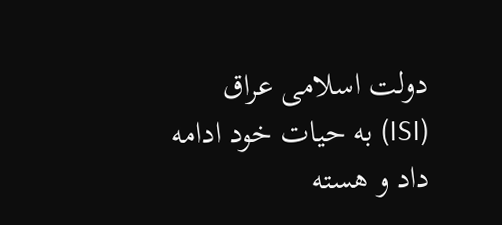دولت اسلامی عراق (ISI) به حیات خود ادامه داد و هسته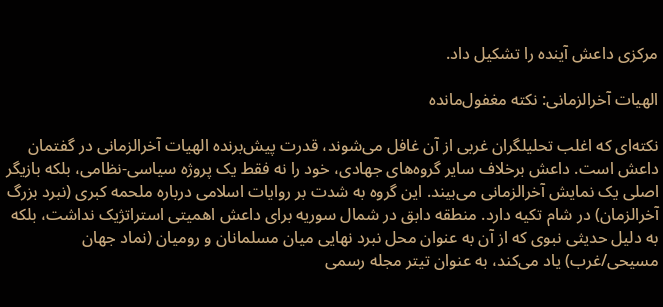مرکزی داعش آینده را تشکیل داد.

الهیات آخرالزمانی: نکته مغفول‌مانده

نکته‌ای که اغلب تحلیلگران غربی از آن غافل می‌شوند، قدرت پیش‌برنده الهیات آخرالزمانی در گفتمان داعش است. داعش برخلاف سایر گروه‌های جهادی، خود را نه فقط یک پروژه سیاسی-نظامی، بلکه بازیگر اصلی یک نمایش آخرالزمانی می‌بیند. این گروه به شدت بر روایات اسلامی درباره ملحمه کبری (نبرد بزرگ آخرالزمان) در شام تکیه دارد. منطقه دابق در شمال سوریه برای داعش اهمیتی استراتژیک نداشت، بلکه به دلیل حدیثی نبوی که از آن به عنوان محل نبرد نهایی میان مسلمانان و رومیان (نماد جهان مسیحی/غرب) یاد می‌کند، به عنوان تیتر مجله رسمی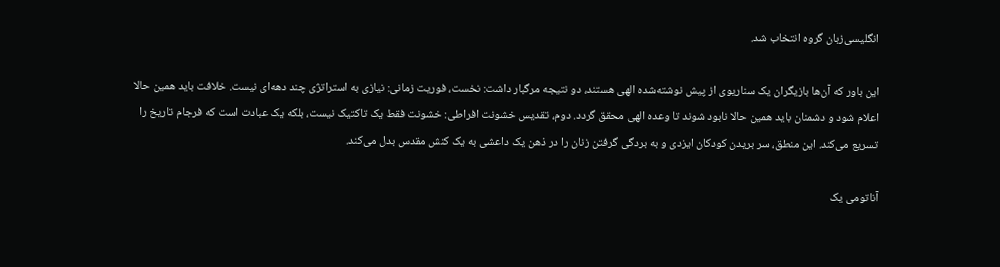انگلیسی‌زبان گروه انتخاب شد.

این باور که آن‌ها بازیگران یک سناریوی از پیش نوشته‌شده الهی هستند، دو نتیجه مرگبار داشت: نخست، فوریت زمانی: نیازی به استراتژی چند دهه‌ای نیست. خلافت باید همین حالا اعلام شود و دشمنان باید همین حالا نابود شوند تا وعده الهی محقق گردد. دوم، تقدیس خشونت افراطی: خشونت فقط یک تاکتیک نیست، بلکه یک عبادت است که فرجام تاریخ را تسریع می‌کند. این منطق، سر بریدن کودکان ایزدی و به بردگی گرفتن زنان را در ذهن یک داعشی به یک کنش مقدس بدل می‌کند.

آناتومی یک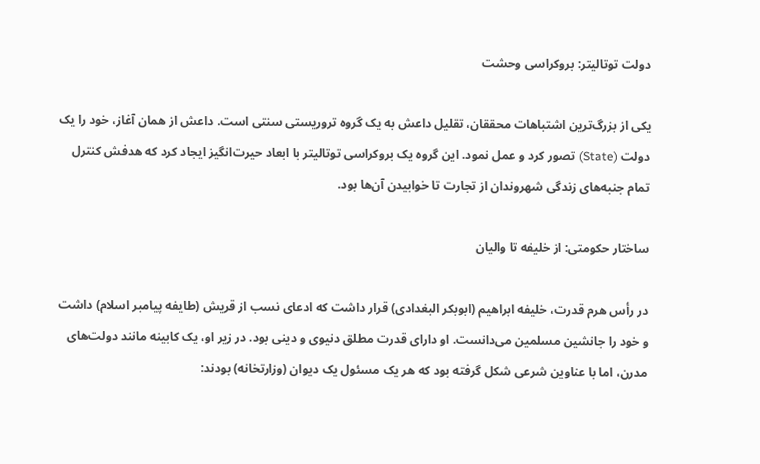دولت توتالیتر: بروکراسی وحشت

یکی از بزرگ‌ترین اشتباهات محققان، تقلیل داعش به یک گروه تروریستی سنتی است. داعش از همان آغاز، خود را یک دولت (State) تصور کرد و عمل نمود. این گروه یک بروکراسی توتالیتر با ابعاد حیرت‌انگیز ایجاد کرد که هدفش کنترل تمام جنبه‌های زندگی شهروندان از تجارت تا خوابیدن آن‌ها بود.

ساختار حکومتی: از خلیفه تا والیان

در رأس هرم قدرت، خلیفه ابراهیم (ابوبکر البغدادی) قرار داشت که ادعای نسب از قریش (طایفه پیامبر اسلام) داشت و خود را جانشین مسلمین می‌دانست. او دارای قدرت مطلق دنیوی و دینی بود. در زیر او، یک کابینه مانند دولت‌های مدرن، اما با عناوین شرعی شکل گرفته بود که هر یک مسئول یک دیوان (وزارتخانه) بودند: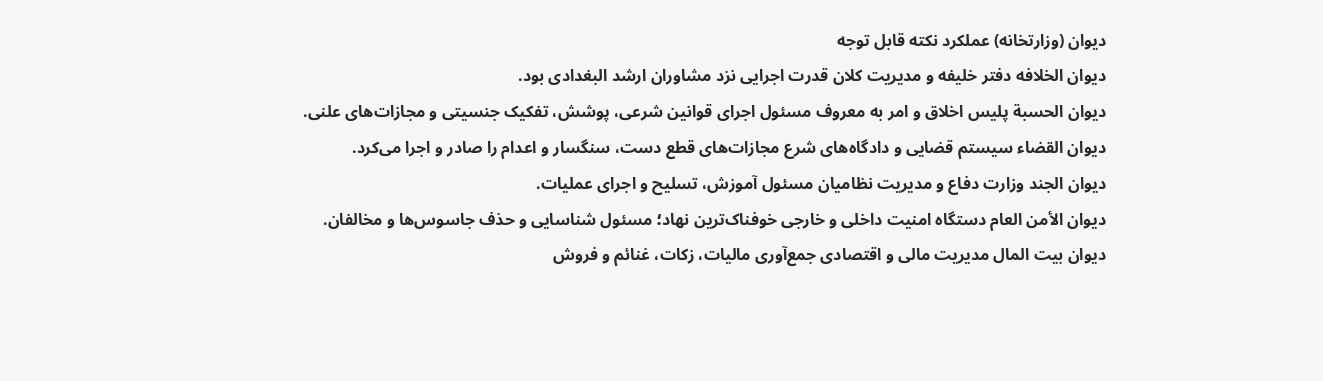دیوان (وزارتخانه) عملکرد نکته قابل توجه
دیوان الخلافه دفتر خلیفه و مدیریت کلان قدرت اجرایی نزد مشاوران ارشد البغدادی بود.
دیوان الحسبة پلیس اخلاق و امر به معروف مسئول اجرای قوانین شرعی، پوشش، تفکیک جنسیتی و مجازات‌های علنی.
دیوان القضاء سیستم قضایی و دادگاه‌های شرع مجازات‌های قطع دست، سنگسار و اعدام را صادر و اجرا می‌کرد.
دیوان الجند وزارت دفاع و مدیریت نظامیان مسئول آموزش، تسلیح و اجرای عملیات.
دیوان الأمن العام دستگاه امنیت داخلی و خارجی خوفناک‌ترین نهاد؛ مسئول شناسایی و حذف جاسوس‌ها و مخالفان.
دیوان بیت المال مدیریت مالی و اقتصادی جمع‌آوری مالیات، زکات، غنائم و فروش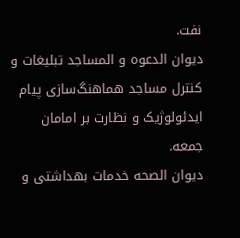نفت.
دیوان الدعوه و المساجد تبلیغات و کنترل مساجد هماهنگ‌سازی پیام ایدئولوژیک و نظارت بر امامان جمعه.
دیوان الصحه خدمات بهداشتی و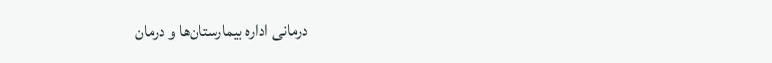درمانی اداره بیمارستان‌ها و درمان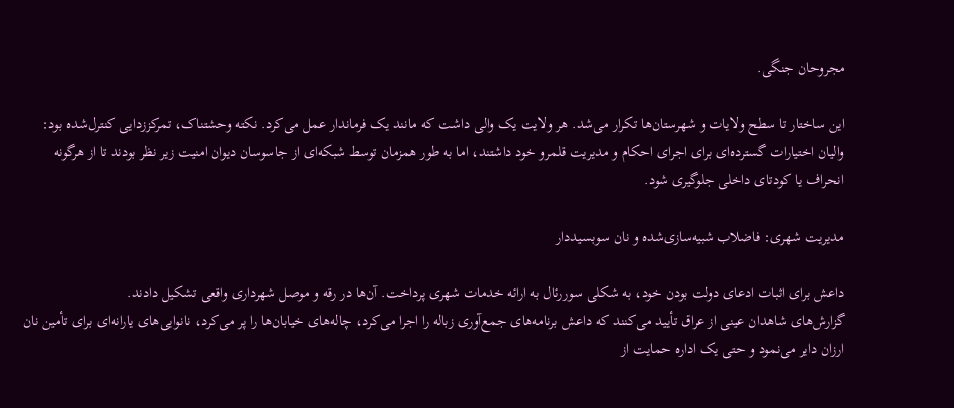مجروحان جنگی.

این ساختار تا سطح ولایات و شهرستان‌ها تکرار می‌شد. هر ولایت یک والی داشت که مانند یک فرماندار عمل می‌کرد. نکته وحشتناک، تمرکززدایی کنترل‌شده بود: والیان اختیارات گسترده‌ای برای اجرای احکام و مدیریت قلمرو خود داشتند، اما به طور همزمان توسط شبکه‌ای از جاسوسان دیوان امنیت زیر نظر بودند تا از هرگونه انحراف یا کودتای داخلی جلوگیری شود.

مدیریت شهری: فاضلاب شبیه‌سازی‌شده و نان سوبسیددار

داعش برای اثبات ادعای دولت بودن خود، به شکلی سوررئال به ارائه خدمات شهری پرداخت. آن‌ها در رقه و موصل شهرداری واقعی تشکیل دادند.
گزارش‌های شاهدان عینی از عراق تأیید می‌کنند که داعش برنامه‌های جمع‌آوری زباله را اجرا می‌کرد، چاله‌های خیابان‌ها را پر می‌کرد، نانوایی‌های یارانه‌ای برای تأمین نان ارزان دایر می‌نمود و حتی یک اداره حمایت از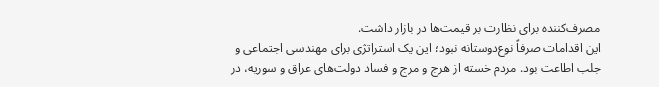مصرف‌کننده برای نظارت بر قیمت‌ها در بازار داشت.
این اقدامات صرفاً نوع‌دوستانه نبود؛ این یک استراتژی برای مهندسی اجتماعی و جلب اطاعت بود. مردم خسته از هرج و مرج و فساد دولت‌های عراق و سوریه، در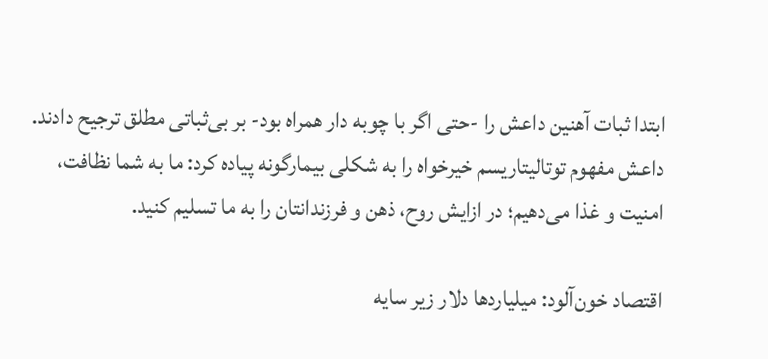ابتدا ثبات آهنین داعش را -حتی اگر با چوبه دار همراه بود- بر بی‌ثباتی مطلق ترجیح دادند. داعش مفهوم توتالیتاریسم خیرخواه را به شکلی بیمارگونه پیاده کرد: ما به شما نظافت، امنیت و غذا می‌دهیم؛ در ازایش روح، ذهن و فرزندانتان را به ما تسلیم کنید.

اقتصاد خون‌آلود: میلیاردها دلار زیر سایه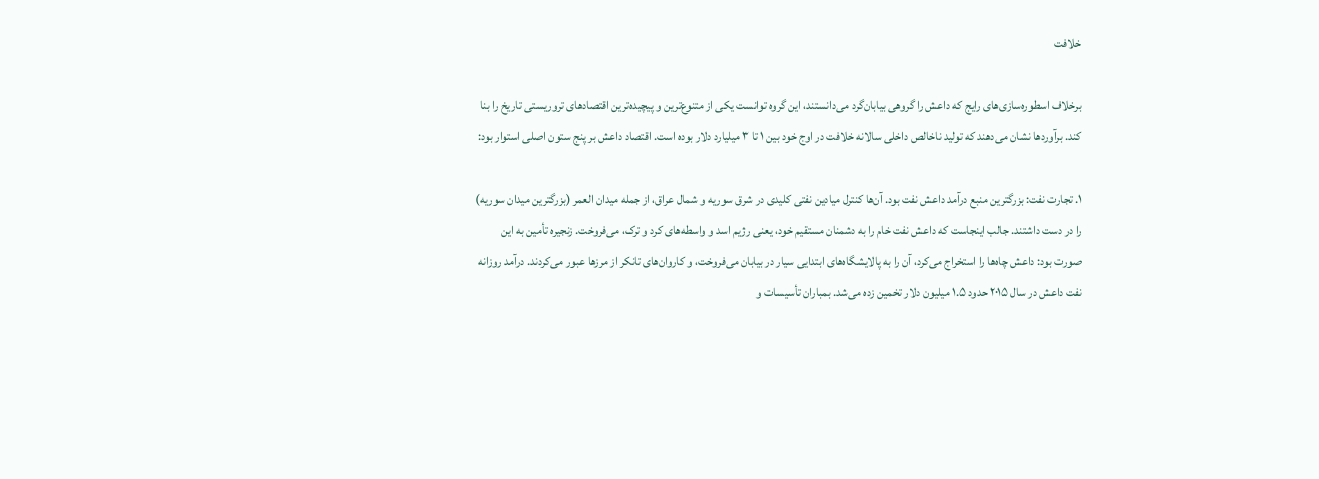خلافت

برخلاف اسطوره‌سازی‌های رایج که داعش را گروهی بیابان‌گرد می‌دانستند، این گروه توانست یکی از متنوع‌ترین و پیچیده‌ترین اقتصادهای تروریستی تاریخ را بنا کند. برآوردها نشان می‌دهند که تولید ناخالص داخلی سالانه خلافت در اوج خود بین ۱ تا ۳ میلیارد دلار بوده است. اقتصاد داعش بر پنج ستون اصلی استوار بود:

۱. تجارت نفت: بزرگترین منبع درآمد داعش نفت بود. آن‌ها کنترل میادین نفتی کلیدی در شرق سوریه و شمال عراق، از جمله میدان العمر (بزرگترین میدان سوریه) را در دست داشتند. جالب اینجاست که داعش نفت خام را به دشمنان مستقیم خود، یعنی رژیم اسد و واسطه‌های کرد و ترک، می‌فروخت. زنجیره تأمین به این صورت بود: داعش چاه‌ها را استخراج می‌کرد، آن را به پالایشگاه‌های ابتدایی سیار در بیابان می‌فروخت، و کاروان‌های تانکر از مرزها عبور می‌کردند. درآمد روزانه نفت داعش در سال ۲۰۱۵ حدود ۱.۵ میلیون دلار تخمین زده می‌شد. بمباران تأسیسات و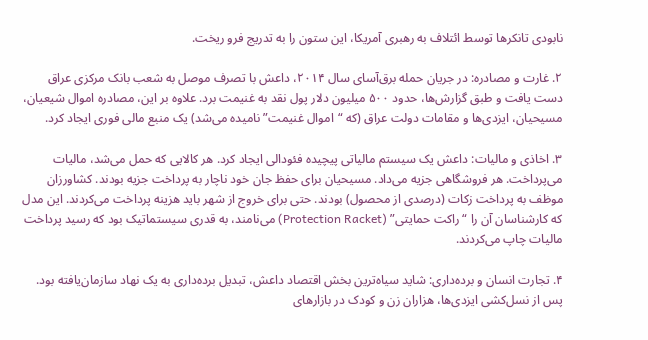نابودی تانکرها توسط ائتلاف به رهبری آمریکا، این ستون را به تدریج فرو ریخت.

۲. غارت و مصادره: در جریان حمله برق‌آسای سال ۲۰۱۴، داعش با تصرف موصل به شعب بانک مرکزی عراق دست یافت و طبق گزارش‌ها، حدود ۵۰۰ میلیون دلار پول نقد به غنیمت برد. علاوه بر این، مصادره اموال شیعیان، مسیحیان، ایزدی‌ها و مقامات دولت عراق (که “اموال غنیمت” نامیده می‌شد) یک منبع مالی فوری ایجاد کرد.

۳. اخاذی و مالیات: داعش یک سیستم مالیاتی پیچیده فئودالی ایجاد کرد. هر کالایی که حمل می‌شد، مالیات می‌پرداخت. هر فروشگاهی جزیه می‌داد. مسیحیان برای حفظ جان خود ناچار به پرداخت جزیه بودند. کشاورزان موظف به پرداخت زکات (درصدی از محصول) بودند. حتی برای خروج از شهر باید هزینه پرداخت می‌کردند. این مدل که کارشناسان آن را “راکت حمایتی” (Protection Racket) می‌نامند، به قدری سیستماتیک بود که رسید پرداخت مالیات چاپ می‌کردند.

۴. تجارت انسان و برده‌داری: شاید سیاه‌ترین بخش اقتصاد داعش، تبدیل برده‌داری به یک نهاد سازمان‌یافته بود. پس از نسل‌کشی ایزدی‌ها، هزاران زن و کودک در بازارهای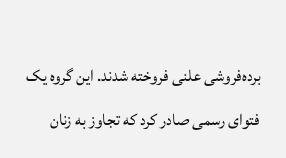برده‌فروشی علنی فروخته شدند. این گروه یک فتوای رسمی صادر کرد که تجاوز به زنان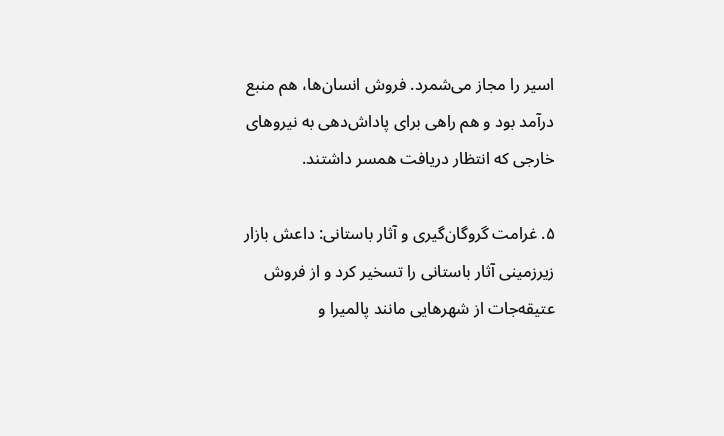اسیر را مجاز می‌شمرد. فروش انسان‌ها، هم منبع درآمد بود و هم راهی برای پاداش‌دهی به نیروهای خارجی که انتظار دریافت همسر داشتند.

۵. غرامت گروگان‌گیری و آثار باستانی: داعش بازار زیرزمینی آثار باستانی را تسخیر کرد و از فروش عتیقه‌جات از شهرهایی مانند پالمیرا و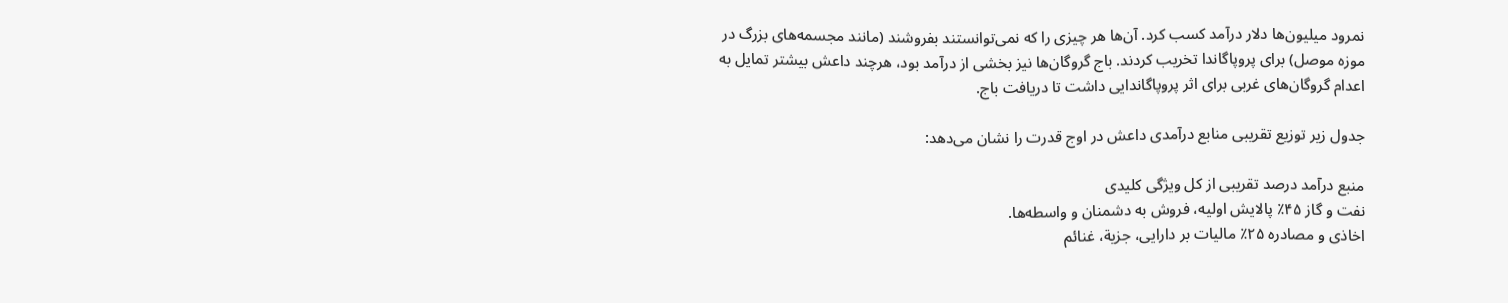نمرود میلیون‌ها دلار درآمد کسب کرد. آن‌ها هر چیزی را که نمی‌توانستند بفروشند (مانند مجسمه‌های بزرگ در موزه موصل) برای پروپاگاندا تخریب کردند. باج گروگان‌ها نیز بخشی از درآمد بود، هرچند داعش بیشتر تمایل به اعدام گروگان‌های غربی برای اثر پروپاگاندایی داشت تا دریافت باج.

جدول زیر توزیع تقریبی منابع درآمدی داعش در اوج قدرت را نشان می‌دهد:

منبع درآمد درصد تقریبی از کل ویژگی کلیدی
نفت و گاز ۴۵٪ پالایش اولیه، فروش به دشمنان و واسطه‌ها.
اخاذی و مصادره ۲۵٪ مالیات بر دارایی، جزیة، غنائم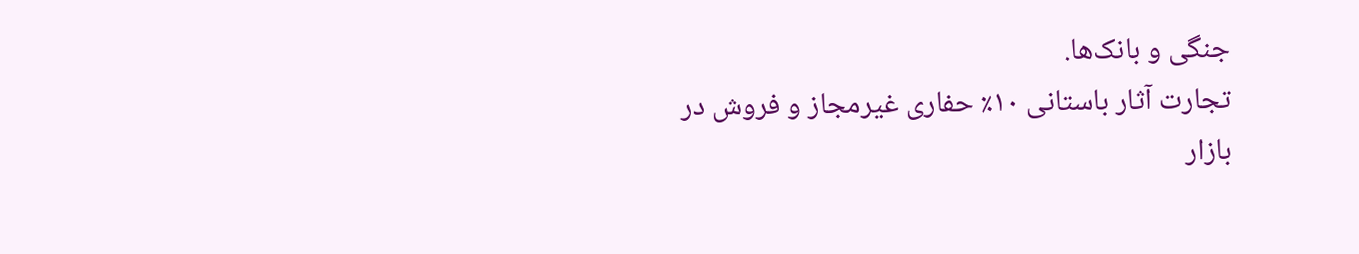جنگی و بانک‌ها.
تجارت آثار باستانی ۱۰٪ حفاری غیرمجاز و فروش در بازار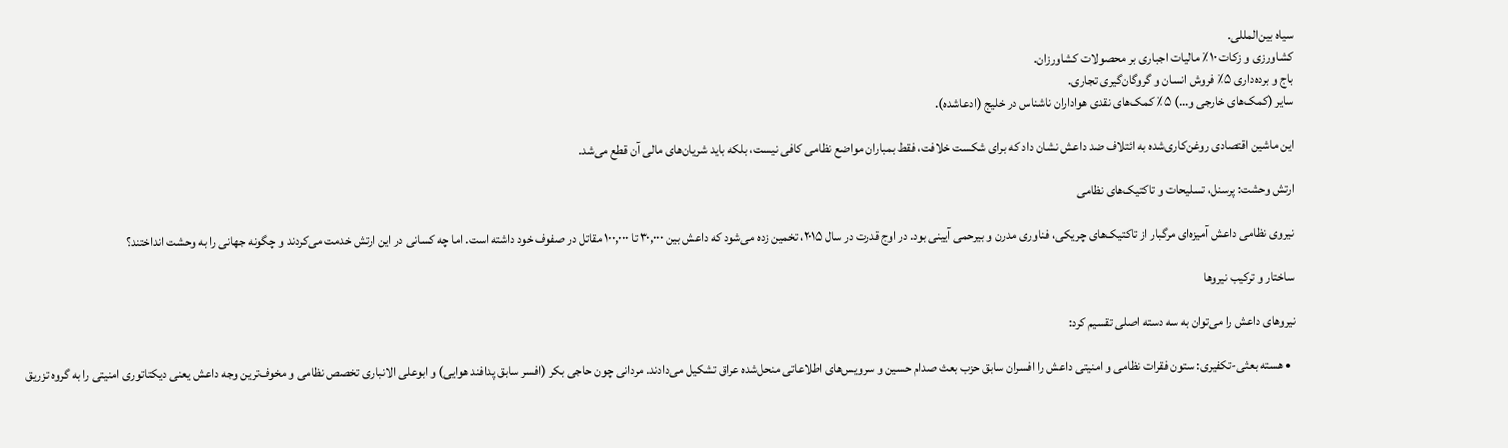سیاه بین‌المللی.
کشاورزی و زکات ۱۰٪ مالیات اجباری بر محصولات کشاورزان.
باج و برده‌داری ۵٪ فروش انسان و گروگان‌گیری تجاری.
سایر (کمک‌های خارجی و…) ۵٪ کمک‌های نقدی هواداران ناشناس در خلیج (ادعاشده).

این ماشین اقتصادی روغن‌کاری‌شده به ائتلاف ضد داعش نشان داد که برای شکست خلافت، فقط بمباران مواضع نظامی کافی نیست، بلکه باید شریان‌های مالی آن قطع می‌شد.

ارتش وحشت: پرسنل، تسلیحات و تاکتیک‌های نظامی

نیروی نظامی داعش آمیزه‌ای مرگبار از تاکتیک‌های چریکی، فناوری مدرن و بیرحمی آیینی بود. در اوج قدرت در سال ۲۰۱۵، تخمین زده می‌شود که داعش بین ۳۰,۰۰۰ تا ۱۰۰,۰۰۰ مقاتل در صفوف خود داشته است. اما چه کسانی در این ارتش خدمت می‌کردند و چگونه جهانی را به وحشت انداختند؟

ساختار و ترکیب نیروها

نیروهای داعش را می‌توان به سه دسته اصلی تقسیم کرد:

  • هسته بعثی-تکفیری: ستون فقرات نظامی و امنیتی داعش را افسران سابق حزب بعث صدام حسین و سرویس‌های اطلاعاتی منحل‌شده عراق تشکیل می‌دادند. مردانی چون حاجی بکر (افسر سابق پدافند هوایی) و ابوعلی الانباری تخصص نظامی و مخوف‌ترین وجه داعش یعنی دیکتاتوری امنیتی را به گروه تزریق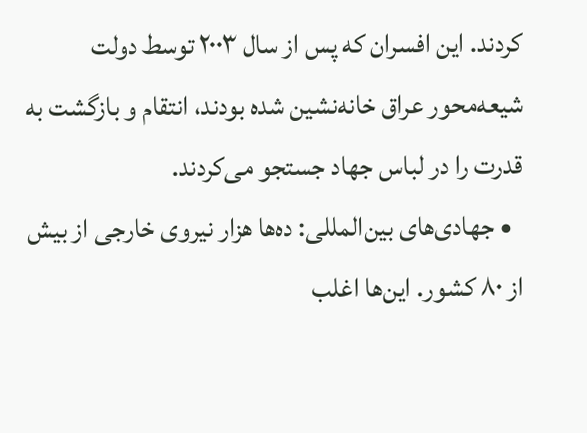کردند. این افسران که پس از سال ۲۰۰۳ توسط دولت شیعه‌محور عراق خانه‌نشین شده بودند، انتقام و بازگشت به قدرت را در لباس جهاد جستجو می‌کردند.
  • جهادی‌های بین‌المللی: ده‌ها هزار نیروی خارجی از بیش از ۸۰ کشور. این‌ها اغلب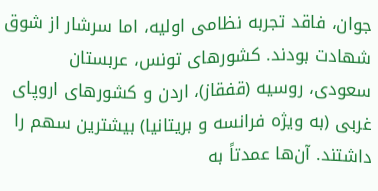جوان، فاقد تجربه نظامی اولیه، اما سرشار از شوق شهادت بودند. کشورهای تونس، عربستان سعودی، روسیه (قفقاز)، اردن و کشورهای اروپای غربی (به ویژه فرانسه و بریتانیا) بیشترین سهم را داشتند. آن‌ها عمدتاً به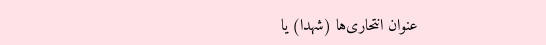عنوان انتحاری‌ها (شهدا) یا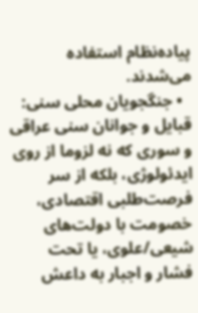پیاده‌نظام استفاده می‌شدند.
  • جنگجویان محلی سنی: قبایل و جوانان سنی عراقی و سوری که نه لزوما از روی ایدئولوژی، بلکه از سر فرصت‌طلبی اقتصادی، خصومت با دولت‌های شیعی/علوی، یا تحت فشار و اجبار به داعش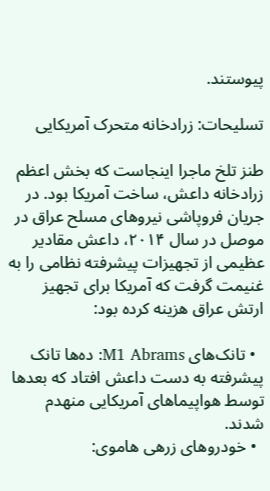پیوستند.

تسلیحات: زرادخانه متحرک آمریکایی

طنز تلخ ماجرا اینجاست که بخش اعظم زرادخانه داعش، ساخت آمریکا بود. در جریان فروپاشی نیروهای مسلح عراق در موصل در سال ۲۰۱۴، داعش مقادیر عظیمی از تجهیزات پیشرفته نظامی را به غنیمت گرفت که آمریکا برای تجهیز ارتش عراق هزینه کرده بود:

  • تانک‌های M1 Abrams: ده‌ها تانک پیشرفته به دست داعش افتاد که بعدها توسط هواپیماهای آمریکایی منهدم شدند.
  • خودروهای زرهی هاموی: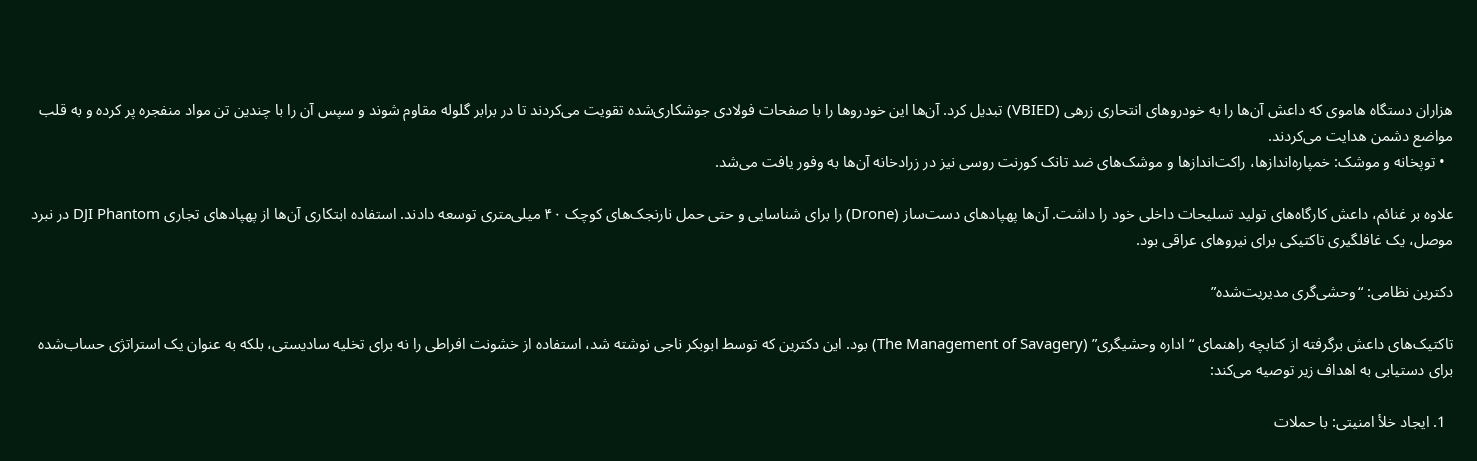هزاران دستگاه هاموی که داعش آن‌ها را به خودروهای انتحاری زرهی (VBIED) تبدیل کرد. آن‌ها این خودروها را با صفحات فولادی جوشکاری‌شده تقویت می‌کردند تا در برابر گلوله مقاوم شوند و سپس آن را با چندین تن مواد منفجره پر کرده و به قلب مواضع دشمن هدایت می‌کردند.
  • توپخانه و موشک: خمپاره‌اندازها، راکت‌اندازها و موشک‌های ضد تانک کورنت روسی نیز در زرادخانه آن‌ها به وفور یافت می‌شد.

علاوه بر غنائم، داعش کارگاه‌های تولید تسلیحات داخلی خود را داشت. آن‌ها پهپادهای دست‌ساز (Drone) را برای شناسایی و حتی حمل نارنجک‌های کوچک ۴۰ میلی‌متری توسعه دادند. استفاده ابتکاری آن‌ها از پهپادهای تجاری DJI Phantom در نبرد موصل، یک غافلگیری تاکتیکی برای نیروهای عراقی بود.

دکترین نظامی: “وحشی‌گری مدیریت‌شده”

تاکتیک‌های داعش برگرفته از کتابچه راهنمای “اداره وحشیگری” (The Management of Savagery) بود. این دکترین که توسط ابوبکر ناجی نوشته شد، استفاده از خشونت افراطی را نه برای تخلیه سادیستی، بلکه به عنوان یک استراتژی حساب‌شده برای دستیابی به اهداف زیر توصیه می‌کند:

  1. ایجاد خلأ امنیتی: با حملات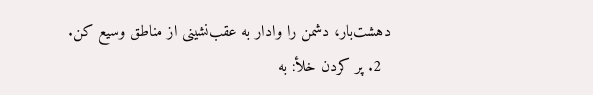دهشت‌بار، دشمن را وادار به عقب‌نشینی از مناطق وسیع کن.
  2. پر کردن خلأ: به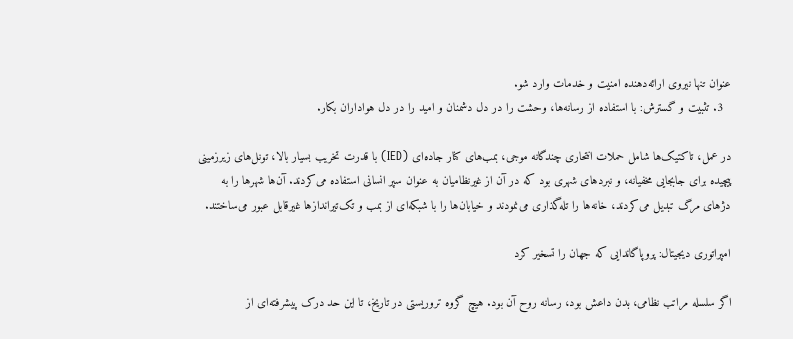عنوان تنها نیروی ارائه‌دهنده امنیت و خدمات وارد شو.
  3. تثبیت و گسترش: با استفاده از رسانه‌ها، وحشت را در دل دشمنان و امید را در دل هواداران بکار.

در عمل، تاکتیک‌ها شامل حملات انتحاری چندگانه موجی، بمب‌های کنار جاده‌ای (IED) با قدرت تخریب بسیار بالا، تونل‌های زیرزمینی پیچیده برای جابجایی مخفیانه، و نبردهای شهری بود که در آن از غیرنظامیان به عنوان سپر انسانی استفاده می‌کردند. آن‌ها شهرها را به دژهای مرگ تبدیل می‌کردند، خانه‌ها را تله‌گذاری می‌نمودند و خیابان‌ها را با شبکه‌ای از بمب و تک‌تیراندازها غیرقابل عبور می‌ساختند.

امپراتوری دیجیتال: پروپاگاندایی که جهان را تسخیر کرد

اگر سلسله مراتب نظامی، بدن داعش بود، رسانه روح آن بود. هیچ گروه تروریستی در تاریخ، تا این حد درک پیشرفته‌ای از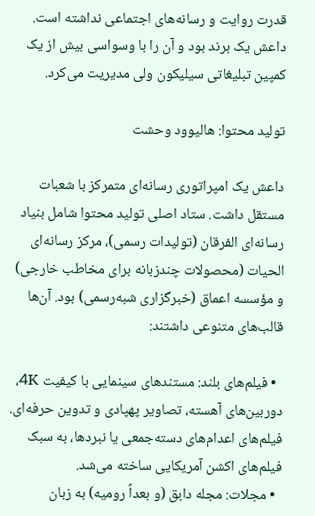قدرت روایت و رسانه‌های اجتماعی نداشته است. داعش یک برند بود و آن را با وسواسی بیش از یک کمپین تبلیغاتی سیلیکون ولی مدیریت می‌کرد.

تولید محتوا: هالیوود وحشت

داعش یک امپراتوری رسانه‌ای متمرکز با شعبات مستقل داشت. ستاد اصلی تولید محتوا شامل بنیاد رسانه‌ای الفرقان (تولیدات رسمی)، مرکز رسانه‌ای الحیات (محصولات چندزبانه برای مخاطب خارجی) و مؤسسه اعماق (خبرگزاری شبه‌رسمی) بود. آن‌ها قالب‌های متنوعی داشتند:

  • فیلم‌های بلند: مستندهای سینمایی با کیفیت 4K، دوربین‌های آهسته، تصاویر پهپادی و تدوین حرفه‌ای. فیلم‌های اعدام‌های دسته‌جمعی یا نبردها، به سبک فیلم‌های اکشن آمریکایی ساخته می‌شد.
  • مجلات: مجله دابق (و بعداً رومیه) به زبان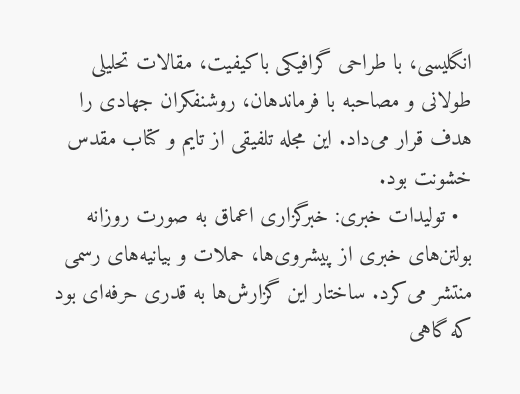انگلیسی، با طراحی گرافیکی باکیفیت، مقالات تحلیلی طولانی و مصاحبه با فرماندهان، روشنفکران جهادی را هدف قرار می‌داد. این مجله تلفیقی از تایم و کتاب مقدس خشونت بود.
  • تولیدات خبری: خبرگزاری اعماق به صورت روزانه بولتن‌های خبری از پیشروی‌ها، حملات و بیانیه‌های رسمی منتشر می‌کرد. ساختار این گزارش‌ها به قدری حرفه‌ای بود که گاهی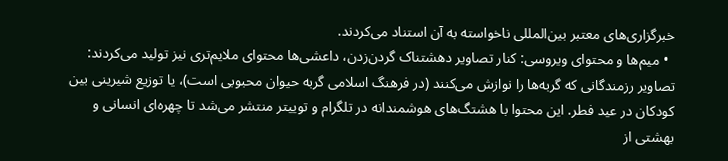خبرگزاری‌های معتبر بین‌المللی ناخواسته به آن استناد می‌کردند.
  • میم‌ها و محتوای ویروسی: کنار تصاویر دهشتناک گردن‌زدن، داعشی‌ها محتوای ملایم‌تری نیز تولید می‌کردند: تصاویر رزمندگانی که گربه‌ها را نوازش می‌کنند (در فرهنگ اسلامی گربه حیوان محبوبی است)، یا توزیع شیرینی بین کودکان در عید فطر. این محتوا با هشتگ‌های هوشمندانه در تلگرام و توییتر منتشر می‌شد تا چهره‌ای انسانی و بهشتی از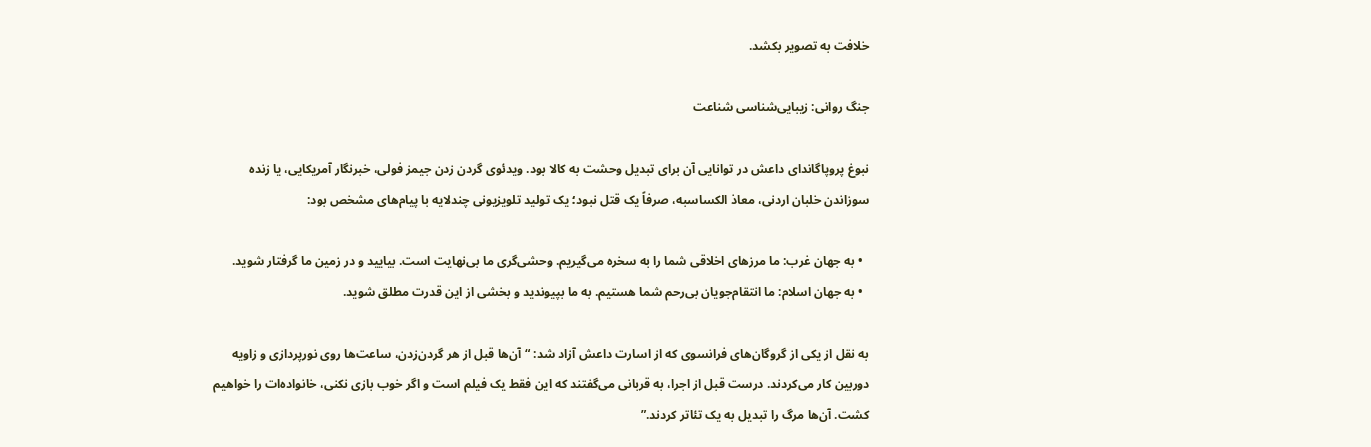خلافت به تصویر بکشد.

جنگ روانی: زیبایی‌شناسی شناعت

نبوغ پروپاگاندای داعش در توانایی آن برای تبدیل وحشت به کالا بود. ویدئوی گردن زدن جیمز فولی، خبرنگار آمریکایی، یا زنده سوزاندن خلبان اردنی، معاذ الکساسبه، صرفاً یک قتل نبود؛ یک تولید تلویزیونی چندلایه با پیام‌های مشخص بود:

  • به جهان غرب: ما مرزهای اخلاقی شما را به سخره می‌گیریم. وحشی‌گری ما بی‌نهایت است. بیایید و در زمین ما گرفتار شوید.
  • به جهان اسلام: ما انتقام‌جویان بی‌رحم شما هستیم. به ما بپیوندید و بخشی از این قدرت مطلق شوید.

به نقل از یکی از گروگان‌های فرانسوی که از اسارت داعش آزاد شد: “آن‌ها قبل از هر گردن‌زدن، ساعت‌ها روی نورپردازی و زاویه دوربین کار می‌کردند. درست قبل از اجرا، به قربانی می‌گفتند که این فقط یک فیلم است و اگر خوب بازی نکنی، خانواده‌ات را خواهیم کشت. آن‌ها مرگ را تبدیل به یک تئاتر کردند.”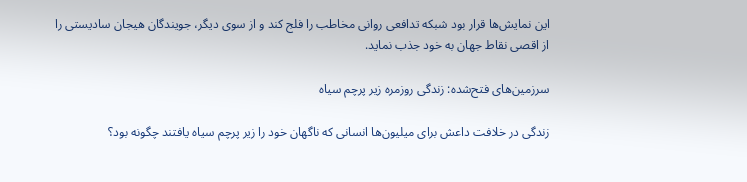این نمایش‌ها قرار بود شبکه تدافعی روانی مخاطب را فلج کند و از سوی دیگر، جویندگان هیجان سادیستی را از اقصی نقاط جهان به خود جذب نماید.

سرزمین‌های فتح‌شده: زندگی روزمره زیر پرچم سیاه

زندگی در خلافت داعش برای میلیون‌ها انسانی که ناگهان خود را زیر پرچم سیاه یافتند چگونه بود؟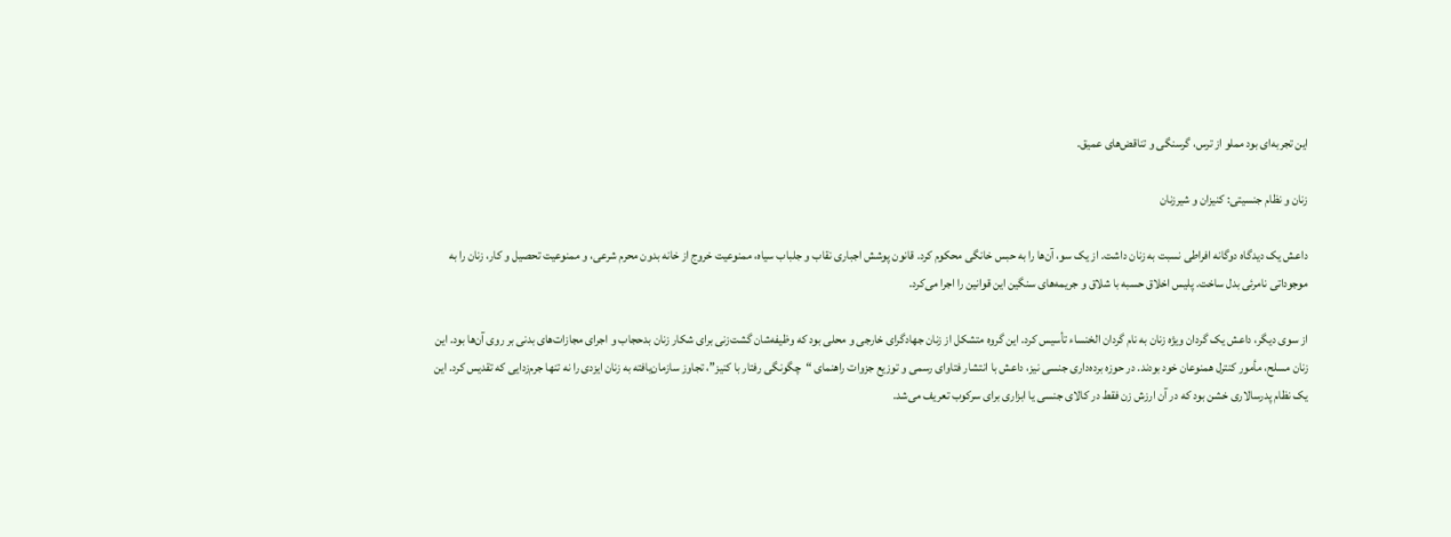این تجربه‌ای بود مملو از ترس، گرسنگی و تناقض‌های عمیق.

زنان و نظام جنسیتی: کنیزان و شیرزنان

داعش یک دیدگاه دوگانه افراطی نسبت به زنان داشت. از یک سو، آن‌ها را به حبس خانگی محکوم کرد. قانون پوشش اجباری نقاب و جلباب سیاه، ممنوعیت خروج از خانه بدون محرم شرعی، و ممنوعیت تحصیل و کار، زنان را به موجوداتی نامرئی بدل ساخت. پلیس اخلاق حسبه با شلاق و جریمه‌های سنگین این قوانین را اجرا می‌کرد.

از سوی دیگر، داعش یک گردان ویژه زنان به نام گردان الخنساء تأسیس کرد. این گروه متشکل از زنان جهادگرای خارجی و محلی بود که وظیفه‌شان گشت‌زنی برای شکار زنان بدحجاب و اجرای مجازات‌های بدنی بر روی آن‌ها بود. این زنان مسلح، مأمور کنترل همنوعان خود بودند. در حوزه برده‌داری جنسی نیز، داعش با انتشار فتاوای رسمی و توزیع جزوات راهنمای “چگونگی رفتار با کنیز”، تجاوز سازمان‌یافته به زنان ایزدی را نه تنها جرم‌زدایی که تقدیس کرد. این یک نظام پدرسالاری خشن بود که در آن ارزش زن فقط در کالای جنسی یا ابزاری برای سرکوب تعریف می‌شد.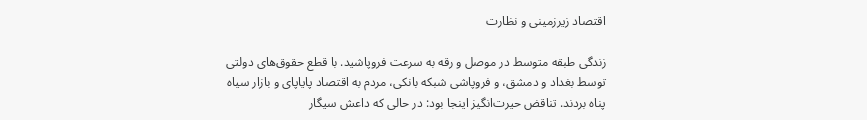اقتصاد زیرزمینی و نظارت

زندگی طبقه متوسط در موصل و رقه به سرعت فروپاشید. با قطع حقوق‌های دولتی توسط بغداد و دمشق، و فروپاشی شبکه بانکی، مردم به اقتصاد پایاپای و بازار سیاه پناه بردند. تناقض حیرت‌انگیز اینجا بود: در حالی که داعش سیگار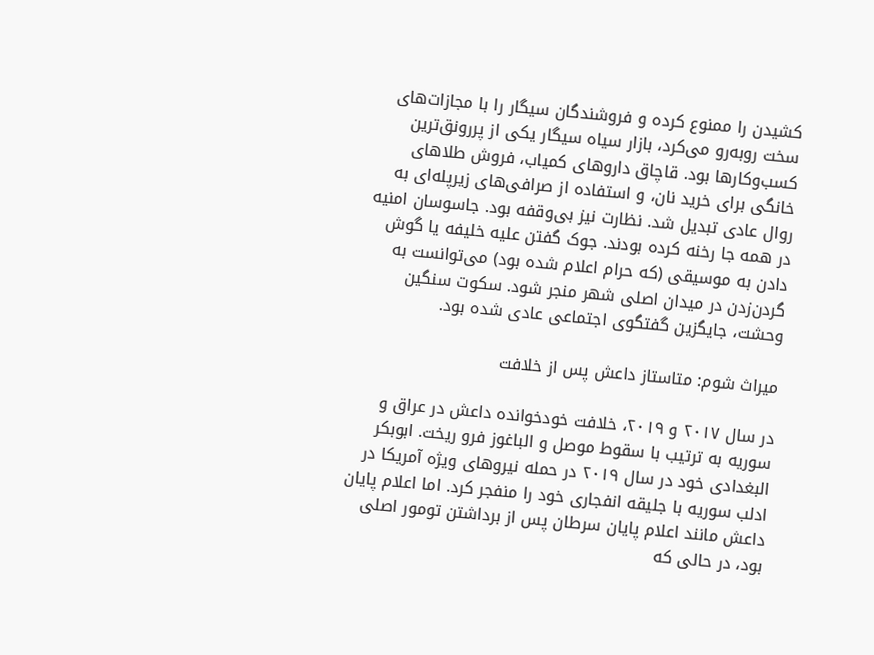کشیدن را ممنوع کرده و فروشندگان سیگار را با مجازات‌های سخت روبه‌رو می‌کرد، بازار سیاه سیگار یکی از پررونق‌ترین کسب‌وکارها بود. قاچاق داروهای کمیاب، فروش طلاهای خانگی برای خرید نان، و استفاده از صرافی‌های زیرپله‌ای به روال عادی تبدیل شد. نظارت نیز بی‌وقفه بود. جاسوسان امنیه در همه جا رخنه کرده بودند. جوک گفتن علیه خلیفه یا گوش دادن به موسیقی (که حرام اعلام شده بود) می‌توانست به گردن‌زدن در میدان اصلی شهر منجر شود. سکوت سنگین وحشت، جایگزین گفتگوی اجتماعی عادی شده بود.

میراث شوم: متاستاز داعش پس از خلافت

در سال ۲۰۱۷ و ۲۰۱۹، خلافت خودخوانده داعش در عراق و سوریه به ترتیب با سقوط موصل و الباغوز فرو ریخت. ابوبکر البغدادی خود در سال ۲۰۱۹ در حمله نیروهای ویژه آمریکا در ادلب سوریه با جلیقه انفجاری خود را منفجر کرد. اما اعلام پایان داعش مانند اعلام پایان سرطان پس از برداشتن تومور اصلی بود، در حالی که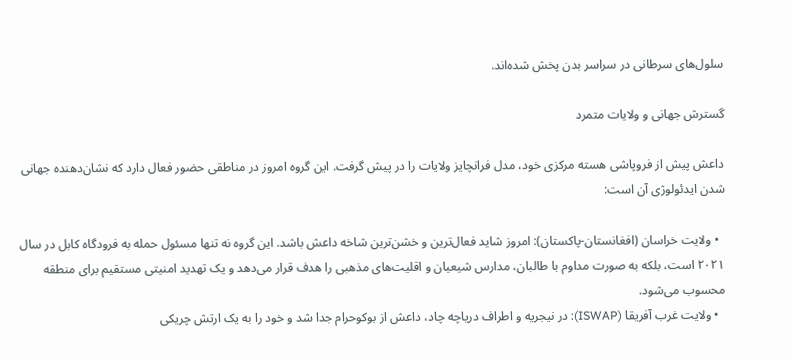سلول‌های سرطانی در سراسر بدن پخش شده‌اند.

گسترش جهانی و ولایات متمرد

داعش پیش از فروپاشی هسته مرکزی خود، مدل فرانچایز ولایات را در پیش گرفت. این گروه امروز در مناطقی حضور فعال دارد که نشان‌دهنده جهانی شدن ایدئولوژی آن است:

  • ولایت خراسان (افغانستان-پاکستان): امروز شاید فعال‌ترین و خشن‌ترین شاخه داعش باشد. این گروه نه تنها مسئول حمله به فرودگاه کابل در سال ۲۰۲۱ است، بلکه به صورت مداوم با طالبان، مدارس شیعیان و اقلیت‌های مذهبی را هدف قرار می‌دهد و یک تهدید امنیتی مستقیم برای منطقه محسوب می‌شود.
  • ولایت غرب آفریقا (ISWAP): در نیجریه و اطراف دریاچه چاد، داعش از بوکوحرام جدا شد و خود را به یک ارتش چریکی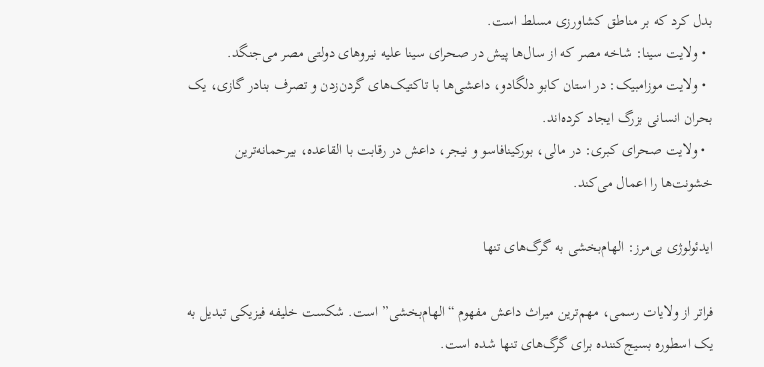بدل کرد که بر مناطق کشاورزی مسلط است.
  • ولایت سینا: شاخه مصر که از سال‌ها پیش در صحرای سینا علیه نیروهای دولتی مصر می‌جنگد.
  • ولایت موزامبیک: در استان کابو دلگادو، داعشی‌ها با تاکتیک‌های گردن‌زدن و تصرف بنادر گازی، یک بحران انسانی بزرگ ایجاد کرده‌اند.
  • ولایت صحرای کبری: در مالی، بورکینافاسو و نیجر، داعش در رقابت با القاعده، بیرحمانه‌ترین خشونت‌ها را اعمال می‌کند.

ایدئولوژی بی‌مرز: الهام‌بخشی به گرگ‌های تنها

فراتر از ولایات رسمی، مهم‌ترین میراث داعش مفهوم “الهام‌بخشی” است. شکست خلیفه فیزیکی تبدیل به یک اسطوره بسیج‌کننده برای گرگ‌های تنها شده است.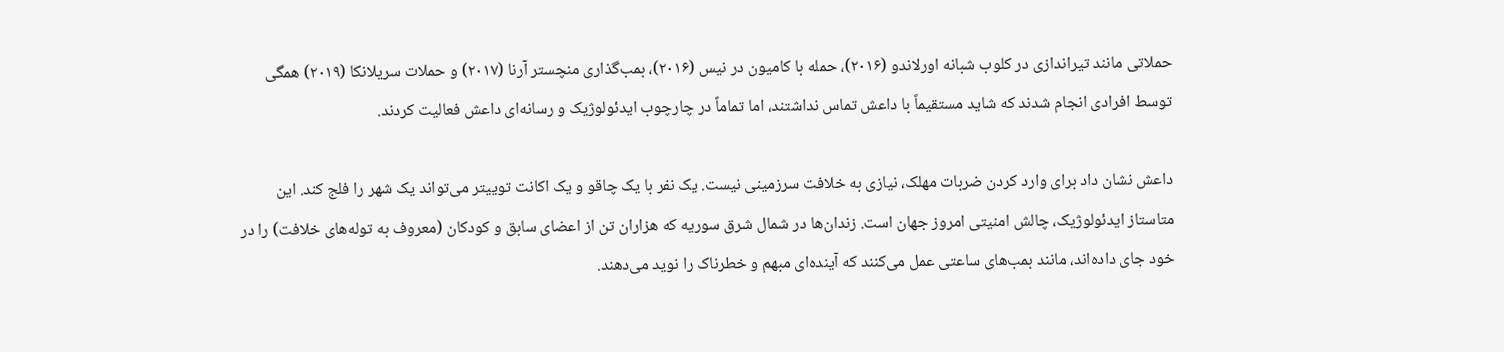حملاتی مانند تیراندازی در کلوب شبانه اورلاندو (۲۰۱۶)، حمله با کامیون در نیس (۲۰۱۶)، بمب‌گذاری منچستر آرنا (۲۰۱۷) و حملات سریلانکا (۲۰۱۹) همگی توسط افرادی انجام شدند که شاید مستقیماً با داعش تماس نداشتند، اما تماماً در چارچوب ایدئولوژیک و رسانه‌ای داعش فعالیت کردند.

داعش نشان داد برای وارد کردن ضربات مهلک، نیازی به خلافت سرزمینی نیست. یک نفر با یک چاقو و یک اکانت توییتر می‌تواند یک شهر را فلج کند. این متاستاز ایدئولوژیک، چالش امنیتی امروز جهان است. زندان‌ها در شمال شرق سوریه که هزاران تن از اعضای سابق و کودکان (معروف به توله‌های خلافت) را در خود جای داده‌اند، مانند بمب‌های ساعتی عمل می‌کنند که آینده‌ای مبهم و خطرناک را نوید می‌دهند.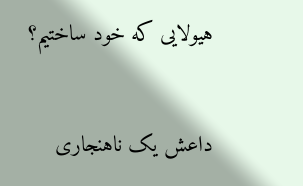هیولایی که خود ساختیم؟

داعش یک ناهنجاری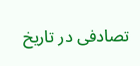تصادفی در تاریخ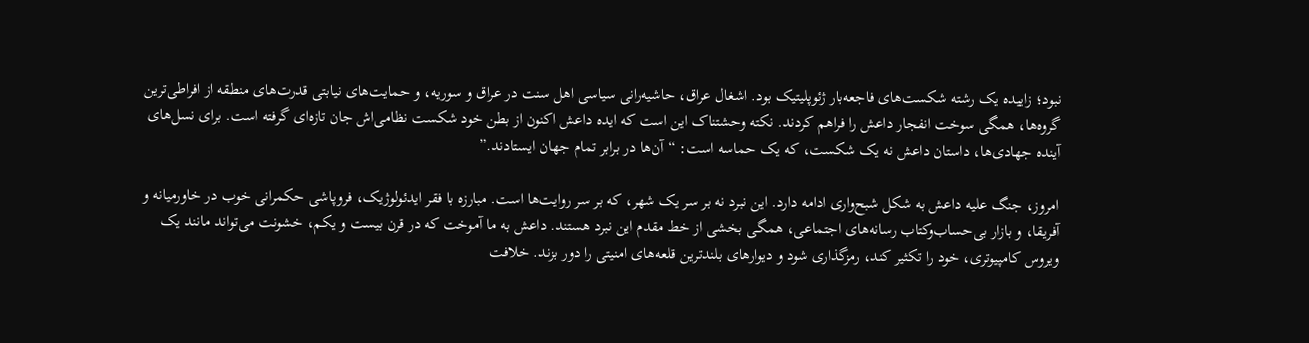نبود؛ زاییده یک رشته شکست‌های فاجعه‌بار ژئوپلیتیک بود. اشغال عراق، حاشیه‌رانی سیاسی اهل سنت در عراق و سوریه، و حمایت‌های نیابتی قدرت‌های منطقه از افراطی‌ترین گروه‌ها، همگی سوخت انفجار داعش را فراهم کردند. نکته وحشتناک این است که ایده داعش اکنون از بطن خود شکست نظامی‌اش جان تازه‌ای گرفته است. برای نسل‌های آینده جهادی‌ها، داستان داعش نه یک شکست، که یک حماسه است: “آن‌ها در برابر تمام جهان ایستادند.”

امروز، جنگ علیه داعش به شکل شبح‌واری ادامه دارد. این نبرد نه بر سر یک شهر، که بر سر روایت‌ها است. مبارزه با فقر ایدئولوژیک، فروپاشی حکمرانی خوب در خاورمیانه و آفریقا، و بازار بی‌حساب‌وکتاب رسانه‌های اجتماعی، همگی بخشی از خط مقدم این نبرد هستند. داعش به ما آموخت که در قرن بیست و یکم، خشونت می‌تواند مانند یک ویروس کامپیوتری، خود را تکثیر کند، رمزگذاری شود و دیوارهای بلندترین قلعه‌های امنیتی را دور بزند. خلافت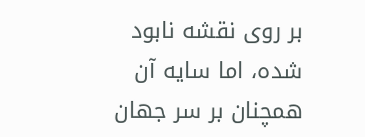بر روی نقشه نابود شده، اما سایه آن همچنان بر سر جهان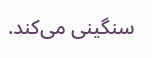سنگینی می‌کند.